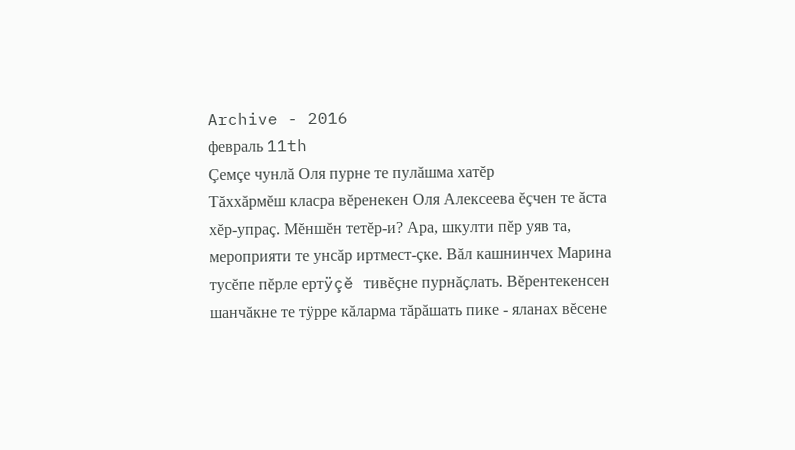Archive - 2016
февраль 11th
Çемçе чунлă Оля пурне те пулăшма хатĕр
Тăххăрмĕш класра вĕренекен Оля Алексеева ĕçчен те ăста хĕр-упраç. Мĕншĕн тетĕр-и? Ара, шкулти пĕр уяв та, мероприяти те унсăр иртмест-çке. Вăл кашнинчех Марина тусĕпе пĕрле ертÿçĕ тивĕçне пурнăçлать. Вĕрентекенсен шанчăкне те тÿрре кăларма тăрăшать пике - яланах вĕсене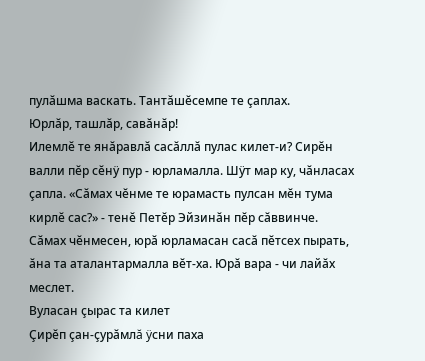пулăшма васкать. Тантăшĕсемпе те çаплах.
Юрлăр, ташлăр, савăнăр!
Илемлĕ те янăравлă сасăллă пулас килет-и? Сирĕн валли пĕр сĕнÿ пур - юрламалла. Шÿт мар ку, чăнласах çапла. «Сăмах чĕнме те юрамасть пулсан мĕн тума кирлĕ сас?» - тенĕ Петĕр Эйзинăн пĕр сăввинче. Сăмах чĕнмесен, юрă юрламасан сасă пĕтсех пырать, ăна та аталантармалла вĕт-ха. Юрă вара - чи лайăх меслет.
Вуласан çырас та килет
Çирĕп çан-çурăмлă ÿсни паха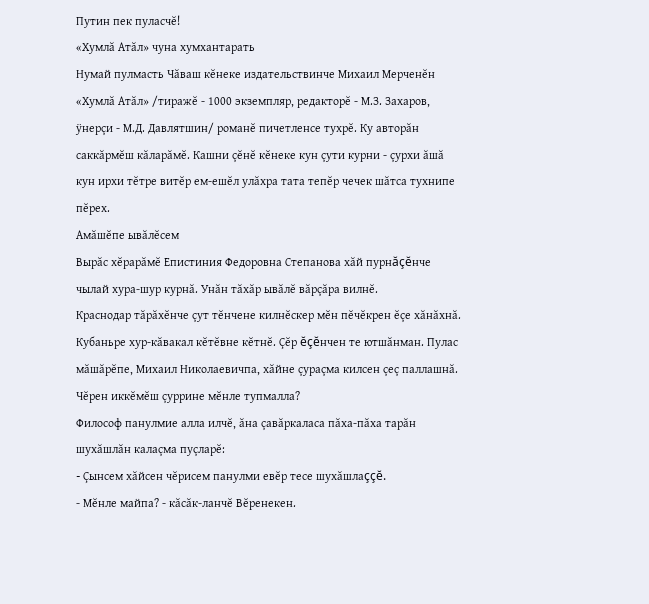Путин пек пуласчĕ!
«Хумлă Атăл» чуна хумхантарать
Нумай пулмасть Чăваш кĕнеке издательствинче Михаил Мерченĕн «Хумлă Атăл» /тиражĕ - 1000 экземпляр, редакторĕ - М.З. Захаров, ÿнерçи - М.Д. Давлятшин/ романĕ пичетленсе тухрĕ. Ку авторăн саккăрмĕш кăларăмĕ. Кашни çĕнĕ кĕнеке кун çути курни - çурхи ăшă кун ирхи тĕтре витĕр ем-ешĕл улăхра тата тепĕр чечек шăтса тухнипе пĕрех.
Амăшĕпе ывăлĕсем
Вырăс хĕрарăмĕ Епистиния Федоровна Степанова хăй пурнăçĕнче чылай хура-шур курнă. Унăн тăхăр ывăлĕ вăрçăра вилнĕ.
Краснодар тăрăхĕнче çут тĕнчене килнĕскер мĕн пĕчĕкрен ĕçе хăнăхнă. Кубаньре хур-кăвакал кĕтĕвне кĕтнĕ. Çĕр ĕçĕнчен те ютшăнман. Пулас мăшăрĕпе, Михаил Николаевичпа, хăйне çураçма килсен çеç паллашнă.
Чĕрен иккĕмĕш çуррине мĕнле тупмалла?
Философ панулмие алла илчĕ, ăна çавăркаласа пăха-пăха тарăн шухăшлăн калаçма пуçларĕ:
- Çынсем хăйсен чĕрисем панулми евĕр тесе шухăшлаççĕ.
- Мĕнле майпа? - кăсăк-ланчĕ Вĕренекен.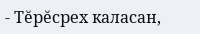- Тĕрĕсрех каласан,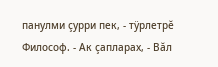панулми çурри пек, - тÿрлетрĕ Философ. - Ак çапларах, - Вăл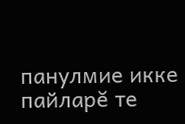панулмие икке пайларĕ те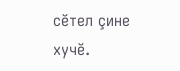сĕтел çине хучĕ.